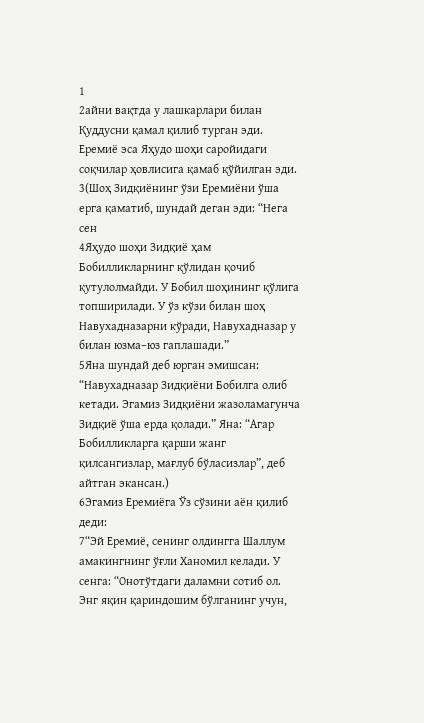1
2айни вақтда у лашкарлари билан Қуддусни қамал қилиб турган эди. Еремиё эса Яҳудо шоҳи саройидаги соқчилар ҳовлисига қамаб қўйилган эди.
3(Шоҳ Зидқиёнинг ўзи Еремиёни ўша ерга қаматиб, шундай деган эди: “Нега сен
4Яҳудо шоҳи Зидқиё ҳам Бобилликларнинг қўлидан қочиб қутулолмайди. У Бобил шоҳининг қўлига топширилади. У ўз кўзи билан шоҳ Навухадназарни кўради, Навухадназар у билан юзма–юз гаплашади.”
5Яна шундай деб юрган эмишсан: “Навухадназар Зидқиёни Бобилга олиб кетади. Эгамиз Зидқиёни жазоламагунча Зидқиё ўша ерда қолади.” Яна: “Агар Бобилликларга қарши жанг қилсангизлар, мағлуб бўласизлар”, деб айтган экансан.)
6Эгамиз Еремиёга Ўз сўзини аён қилиб деди:
7“Эй Еремиё, сенинг олдингга Шаллум амакингнинг ўғли Ханомил келади. У сенга: “Онотўтдаги даламни сотиб ол. Энг яқин қариндошим бўлганинг учун,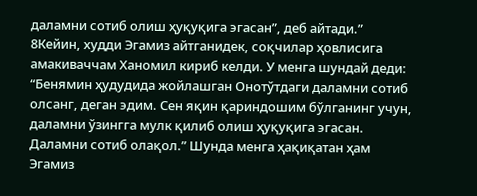даламни сотиб олиш ҳуқуқига эгасан”, деб айтади.”
8Кейин, худди Эгамиз айтганидек, соқчилар ҳовлисига амакиваччам Ханомил кириб келди. У менга шундай деди: “Бенямин ҳудудида жойлашган Онотўтдаги даламни сотиб олсанг, деган эдим. Сен яқин қариндошим бўлганинг учун, даламни ўзингга мулк қилиб олиш ҳуқуқига эгасан. Даламни сотиб олақол.” Шунда менга ҳақиқатан ҳам Эгамиз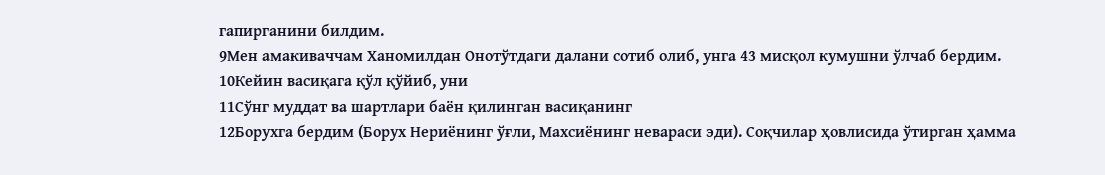гапирганини билдим.
9Мен амакиваччам Ханомилдан Онотўтдаги далани сотиб олиб, унга 43 мисқол кумушни ўлчаб бердим.
10Кейин васиқага қўл қўйиб, уни
11Сўнг муддат ва шартлари баён қилинган васиқанинг
12Борухга бердим (Борух Нериёнинг ўғли, Махсиёнинг невараси эди). Соқчилар ҳовлисида ўтирган ҳамма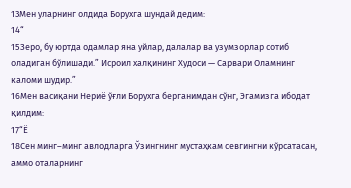13Мен уларнинг олдида Борухга шундай дедим:
14“
15Зеро, бу юртда одамлар яна уйлар, далалар ва узумзорлар сотиб оладиган бўлишади.” Исроил халқининг Худоси — Сарвари Оламнинг каломи шудир.”
16Мен васиқани Нериё ўғли Борухга берганимдан сўнг, Эгамизга ибодат қилдим:
17“Ё
18Сен минг–минг авлодларга Ўзингнинг мустаҳкам севгингни кўрсатасан, аммо оталарнинг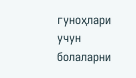гуноҳлари учун болаларни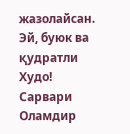жазолайсан. Эй, буюк ва қудратли Худо! Сарвари Оламдир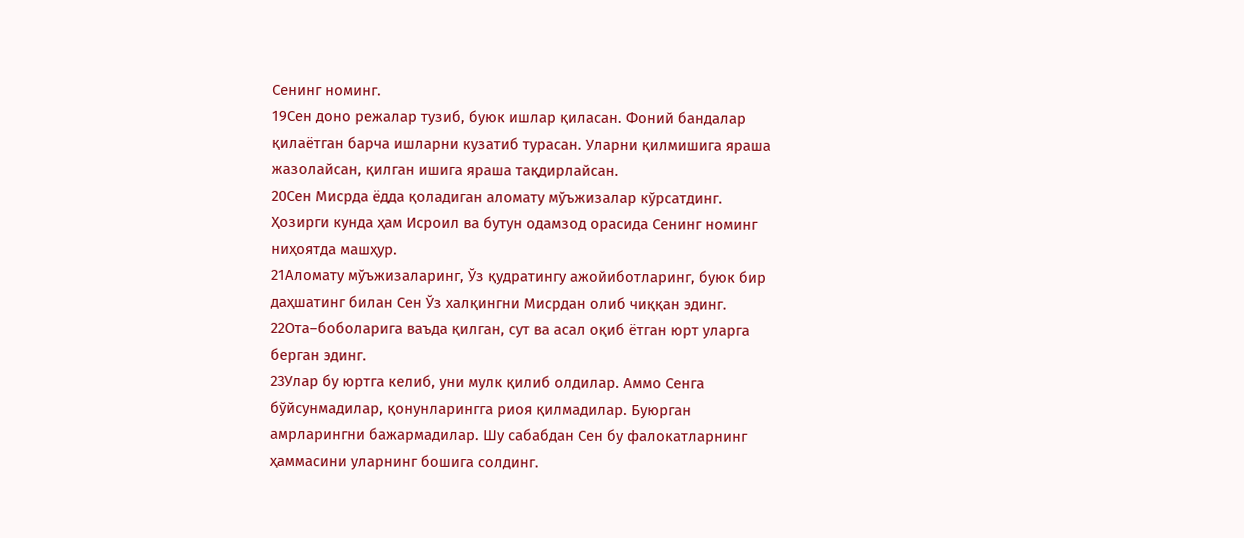Сенинг номинг.
19Сен доно режалар тузиб, буюк ишлар қиласан. Фоний бандалар қилаётган барча ишларни кузатиб турасан. Уларни қилмишига яраша жазолайсан, қилган ишига яраша тақдирлайсан.
20Сен Мисрда ёдда қоладиган аломату мўъжизалар кўрсатдинг. Ҳозирги кунда ҳам Исроил ва бутун одамзод орасида Сенинг номинг ниҳоятда машҳур.
21Аломату мўъжизаларинг, Ўз қудратингу ажойиботларинг, буюк бир даҳшатинг билан Сен Ўз халқингни Мисрдан олиб чиққан эдинг.
22Ота–боболарига ваъда қилган, сут ва асал оқиб ётган юрт уларга берган эдинг.
23Улар бу юртга келиб, уни мулк қилиб олдилар. Аммо Сенга бўйсунмадилар, қонунларингга риоя қилмадилар. Буюрган амрларингни бажармадилар. Шу сабабдан Сен бу фалокатларнинг ҳаммасини уларнинг бошига солдинг.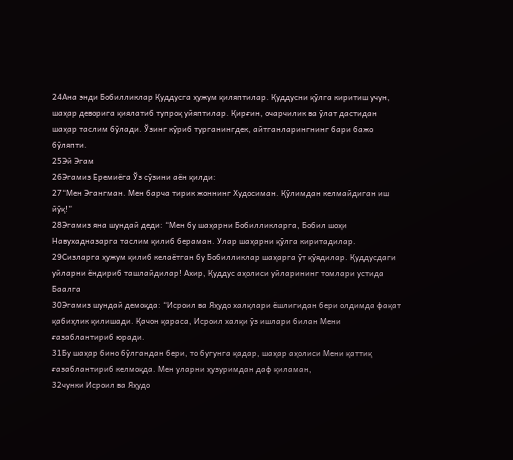24Ана энди Бобилликлар Қуддусга ҳужум қиляптилар. Қуддусни қўлга киритиш учун, шаҳар деворига қиялатиб тупроқ уйяптилар. Қирғин, очарчилик ва ўлат дастидан шаҳар таслим бўлади. Ўзинг кўриб турганингдек, айтганларингнинг бари бажо бўляпти.
25Эй Эгам
26Эгамиз Еремиёга Ўз сўзини аён қилди:
27“Мен Эгангман. Мен барча тирик жоннинг Худосиман. Қўлимдан келмайдиган иш йўқ!”
28Эгамиз яна шундай деди: “Мен бу шаҳарни Бобилликларга, Бобил шоҳи Навухадназарга таслим қилиб бераман. Улар шаҳарни қўлга киритадилар.
29Сизларга ҳужум қилиб келаётган бу Бобилликлар шаҳарга ўт қўядилар. Қуддусдаги уйларни ёндириб ташлайдилар! Ахир, Қуддус аҳолиси уйларининг томлари устида Баалга
30Эгамиз шундай демоқда: “Исроил ва Яҳудо халқлари ёшлигидан бери олдимда фақат қабиҳлик қилишади. Қачон қараса, Исроил халқи ўз ишлари билан Мени ғазаблантириб юради.
31Бу шаҳар бино бўлгандан бери, то бугунга қадар, шаҳар аҳолиси Мени қаттиқ ғазаблантириб келмоқда. Мен уларни ҳузуримдан даф қиламан,
32чунки Исроил ва Яҳудо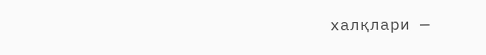халқлари —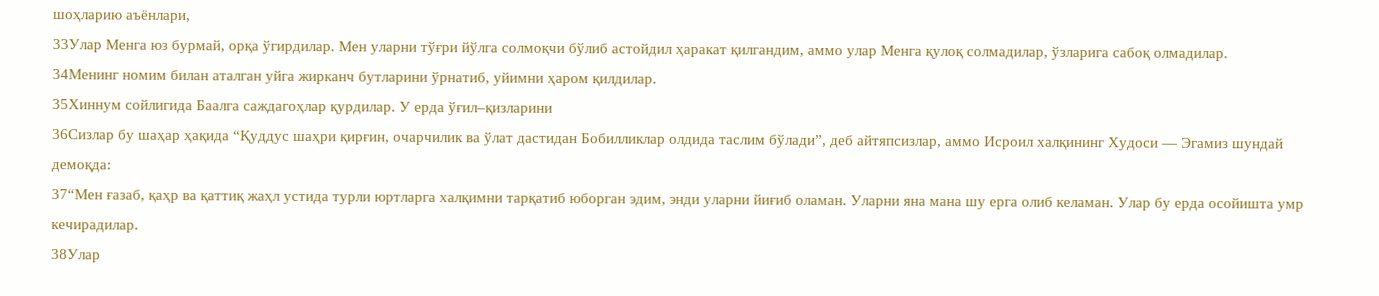шоҳларию аъёнлари,
33Улар Менга юз бурмай, орқа ўгирдилар. Мен уларни тўғри йўлга солмоқчи бўлиб астойдил ҳаракат қилгандим, аммо улар Менга қулоқ солмадилар, ўзларига сабоқ олмадилар.
34Менинг номим билан аталган уйга жирканч бутларини ўрнатиб, уйимни ҳаром қилдилар.
35Хиннум сойлигида Баалга саждагоҳлар қурдилар. У ерда ўғил–қизларини
36Сизлар бу шаҳар ҳақида “Қуддус шаҳри қирғин, очарчилик ва ўлат дастидан Бобилликлар олдида таслим бўлади”, деб айтяпсизлар, аммо Исроил халқининг Худоси — Эгамиз шундай демоқда:
37“Мен ғазаб, қаҳр ва қаттиқ жаҳл устида турли юртларга халқимни тарқатиб юборган эдим, энди уларни йиғиб оламан. Уларни яна мана шу ерга олиб келаман. Улар бу ерда осойишта умр кечирадилар.
38Улар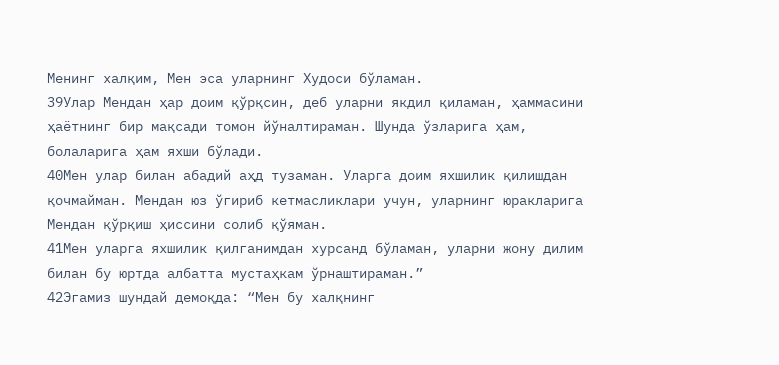Менинг халқим, Мен эса уларнинг Худоси бўламан.
39Улар Мендан ҳар доим қўрқсин, деб уларни якдил қиламан, ҳаммасини ҳаётнинг бир мақсади томон йўналтираман. Шунда ўзларига ҳам, болаларига ҳам яхши бўлади.
40Мен улар билан абадий аҳд тузаман. Уларга доим яхшилик қилишдан қочмайман. Мендан юз ўгириб кетмасликлари учун, уларнинг юракларига Мендан қўрқиш ҳиссини солиб қўяман.
41Мен уларга яхшилик қилганимдан хурсанд бўламан, уларни жону дилим билан бу юртда албатта мустаҳкам ўрнаштираман.”
42Эгамиз шундай демоқда: “Мен бу халқнинг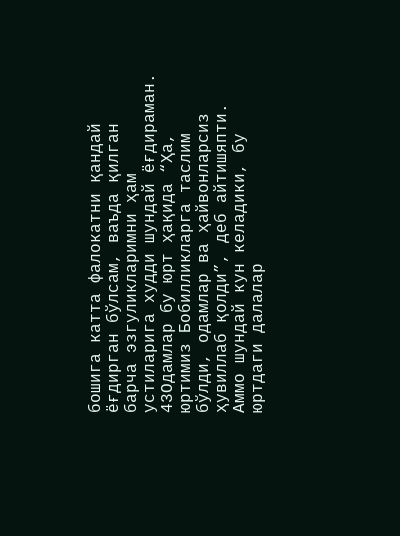бошига катта фалокатни қандай ёғдирган бўлсам, ваъда қилган барча эзгуликларимни ҳам устиларига худди шундай ёғдираман.
43Одамлар бу юрт ҳақида “Ҳа, юртимиз Бобилликларга таслим бўлди, одамлар ва ҳайвонларсиз ҳувиллаб қолди”, деб айтишяпти. Аммо шундай кун келадики, бу юртдаги далалар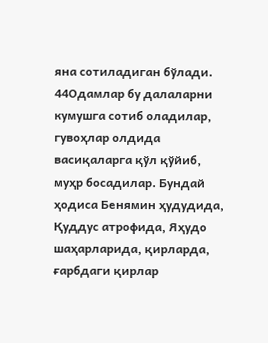яна сотиладиган бўлади.
44Одамлар бу далаларни кумушга сотиб оладилар, гувоҳлар олдида васиқаларга қўл қўйиб, муҳр босадилар. Бундай ҳодиса Бенямин ҳудудида, Қуддус атрофида, Яҳудо шаҳарларида, қирларда, ғарбдаги қирлар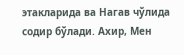этакларида ва Нагав чўлида содир бўлади. Ахир, Мен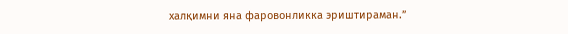халқимни яна фаровонликка эриштираман.”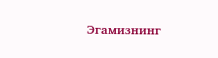Эгамизнинг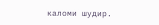каломи шудир.